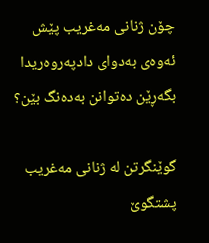چۆن ژنانی مەغریب پێش ئەوەی بەدوای دادپەروەریدا بگەڕێن دەتوانن بەدەنگ بێن؟

گوێنگرتن لە ژنانی مەغریب پشتگوێ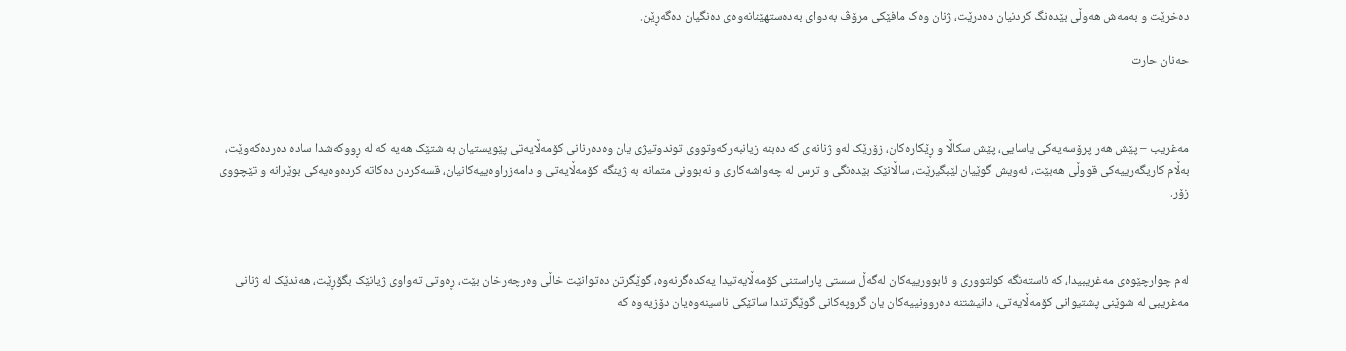دەخرێت و بەمەش هەوڵی بێدەنگ کردنیان دەدرێت، ژنان وەک مافێکی مرۆڤ بەدوای بەدەستهێنانەوەی دەنگیان دەگەڕێن.

حەنان حارت



مەغریب – پێش هەر پرۆسەیەکی یاسایی، پێش سکاڵا و ڕێکارەکان، زۆرێک لەو ژنانەی کە دەبنە زیانبەرکەوتووی توندوتیژی یان وەدەرنانی کۆمەڵایەتی پێویستیان بە شتێک هەیە کە لە ڕووکەشدا سادە دەردەکەوێت، بەڵام کاریگەرییەکی قووڵی هەبێت، ئەویش گوێیان لێبگیرێت، ساڵانێک بێدەنگی و ترس لە چەواشەکاری و نەبوونی متمانە بە ژینگە کۆمەڵایەتی و دامەزراوەییەکانیان، قسەکردن دەکاتە کردەوەیەکی بوێرانە و تێچووی زۆر.



لەم چوارچێوەی مەغریبیدا، کە ئاستەنگە کولتووری و ئابوورییەکان لەگەڵ سستی پاراستنی کۆمەڵایەتیدا یەکدەگرنەوە، گوێگرتن دەتوانێت خاڵی وەرچەرخان بێت، ڕەوتی تەواوی ژیانێک بگۆڕێت، هەندێک لە ژنانی مەغریبی لە شوێنی پشتیوانی کۆمەڵایەتی، دانیشتنە دەروونییەکان یان گروپەکانی گوێگرتندا ساتێکی ناسینەوەیان دۆزیەوە کە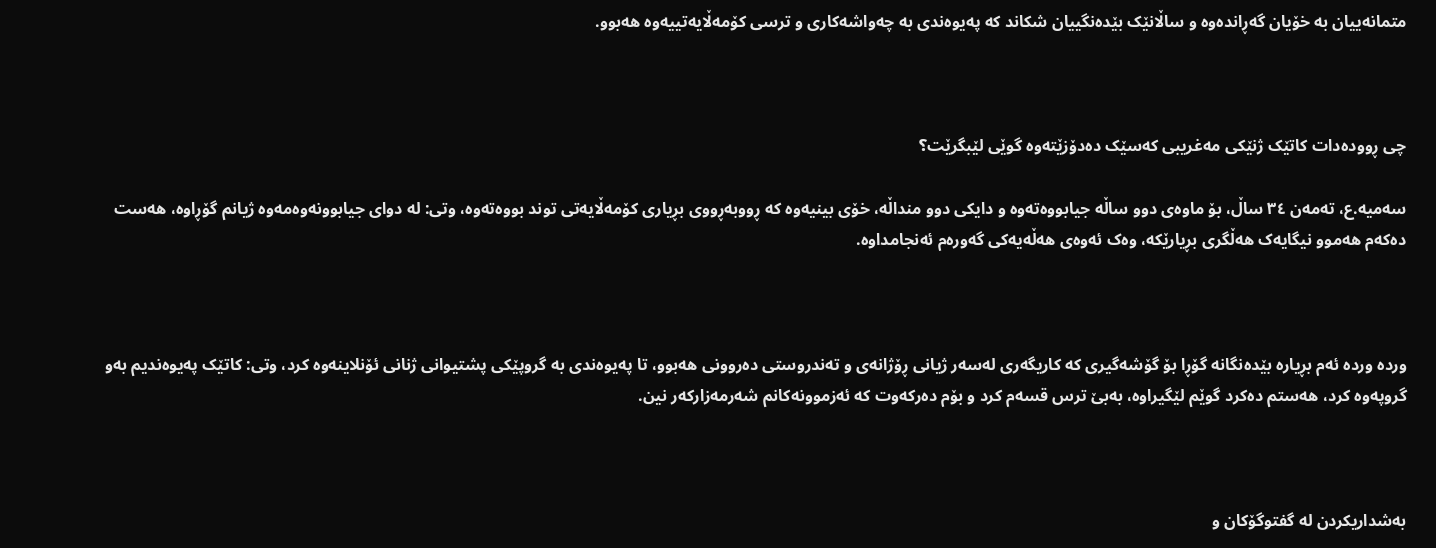متمانەییان بە خۆیان گەڕاندەوە و ساڵانێک بێدەنگییان شکاند کە پەیوەندی بە چەواشەکاری و ترسی کۆمەڵایەتییەوە هەبوو.



چی ڕوودەدات کاتێک ژنێکی مەغریبی کەسێک دەدۆزێتەوە گوێی لێبگرێت؟

سەمیە.ع، تەمەن ٣٤ ساڵ، بۆ ماوەی دوو ساڵە جیابووەتەوە و دایکی دوو منداڵە، خۆی بینیەوە کە ڕووبەڕووی بڕیاری کۆمەڵایەتی توند بووەتەوە، وتی: لە دوای جیابوونەوەمەوە ژیانم گۆڕاوە، هەست دەکەم هەموو نیگایەک هەڵگری بڕیارێکە، وەک ئەوەی هەڵەیەکی گەورەم ئەنجامداوە.



وردە وردە ئەم بڕیارە بێدەنگانە گۆڕا بۆ گۆشەگیری کە کاریگەری لەسەر ژیانی ڕۆژانەی و تەندروستی دەروونی هەبوو، تا پەیوەندی بە گروپێکی پشتیوانی ژنانی ئۆنلاینەوە کرد، وتی: کاتێک پەیوەندیم بەو گروپەوە کرد، هەستم دەکرد گوێم لێگیراوە، بەبێ ترس قسەم کرد و بۆم دەرکەوت کە ئەزموونەکانم شەرمەزارکەر نین.



بەشداریکردن لە گفتوگۆکان و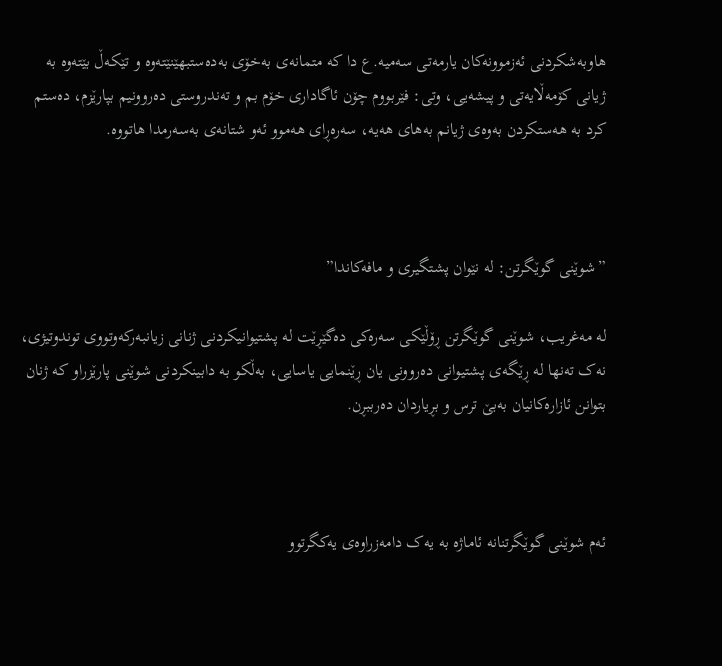هاوبەشکردنی ئەزموونەکان یارمەتی سەمیە.ع دا کە متمانەی بەخۆی بەدەستبهێنێتەوە و تێکەڵ بێتەوە بە ژیانی کۆمەڵایەتی و پیشەیی، وتی: فێربووم چۆن ئاگاداری خۆم بم و تەندروستی دەروونیم بپارێزم، دەستم کرد بە هەستکردن بەوەی ژیانم بەهای هەیە، سەرەڕای هەموو ئەو شتانەی بەسەرمدا هاتووە.



”شوێنی گوێگرتن: لە نێوان پشتگیری و مافەکاندا”

لە مەغریب، شوێنی گوێگرتن ڕۆڵێکی سەرەکی دەگێڕێت لە پشتیوانیکردنی ژنانی زیانبەرکەوتووی توندوتیژی، نەک تەنها لە ڕێگەی پشتیوانی دەروونی یان ڕێنمایی یاسایی، بەڵکو بە دابینکردنی شوێنی پارێزراو کە ژنان بتوانن ئازارەکانیان بەبێ ترس و بڕیاردان دەرببڕن.



ئەم شوێنی گوێگرتنانە ئاماژە بە یەک دامەزراوەی یەکگرتوو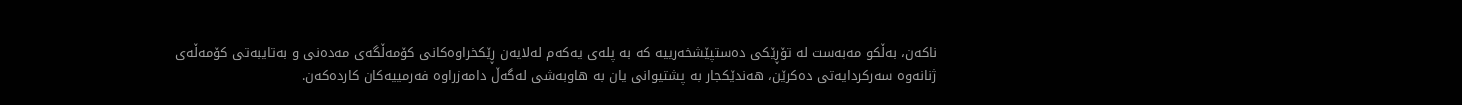ناکەن، بەڵکو مەبەست لە تۆڕێکی دەستپێشخەرییە کە بە پلەی یەکەم لەلایەن ڕێکخراوەکانی کۆمەڵگەی مەدەنی و بەتایبەتی کۆمەڵەی ژنانەوە سەرکردایەتی دەکرێن، هەندێکجار بە پشتیوانی یان بە هاوبەشی لەگەڵ دامەزراوە فەرمییەکان کاردەکەن.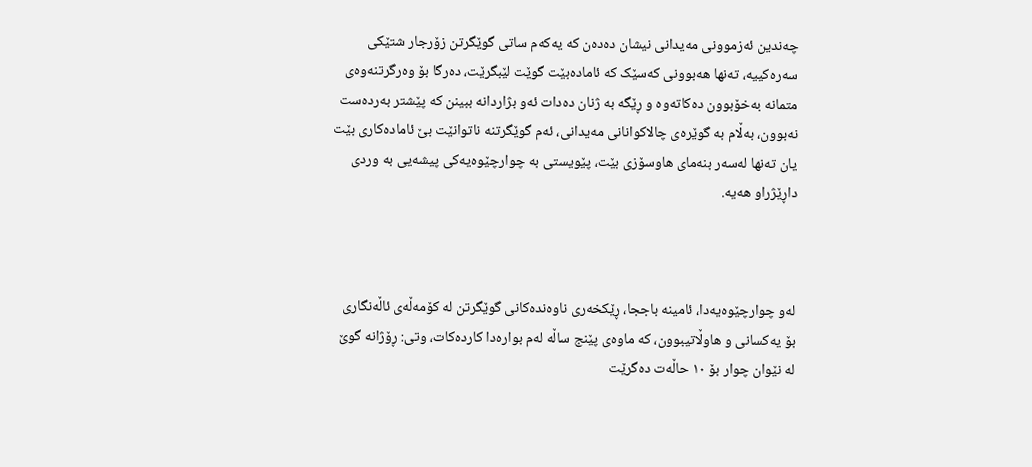چەندین ئەزموونی مەیدانی نیشان دەدەن کە یەکەم ساتی گوێگرتن زۆرجار شتێکی سەرەکییە، تەنها هەبوونی کەسێک کە ئامادەبێت گوێت لێبگرێت، دەرگا بۆ وەرگرتنەوەی متمانە بەخۆبوون دەکاتەوە و ڕێگە بە ژنان دەدات ئەو بژاردانە ببینن کە پێشتر بەردەست نەبوون، بەڵام بە گوێرەی چالاکوانانی مەیدانی، ئەم گوێگرتنە ناتوانێت بێ ئامادەکاری بێت یان تەنها لەسەر بنەمای هاوسۆزی بێت، پێویستی بە چوارچێوەیەکی پیشەیی بە وردی داڕێژراو هەیە.



لەو چوارچێوەیەدا، ئامینە باججا، ڕێکخەری ناوەندەکانی گوێگرتن لە کۆمەڵەی ئاڵەنگاری بۆ یەکسانی و هاوڵاتیبوون، کە ماوەی پێنج ساڵە لەم بوارەدا کاردەکات، وتی: ڕۆژانە گوێ لە نێوان چوار بۆ ١٠ حاڵەت دەگرێت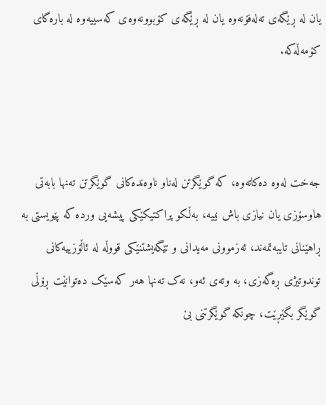یان لە ڕێگەی تەلەفۆنەوە یان لە ڕێگەی کۆبوونەوەی کەسییەوە لە بارەگای کۆمەڵەکە.



جەخت لەوە دەکاتەوە، کە گوێگرتن لەناو ناوەندەکانی گوێگرتن تەنها بابەتی هاوسۆزی یان نیازی باش نییە، بەڵکو پراکتیکێکی پیشەیی وردە کە پێویستی بە ڕاهێنانی تایبەتمەند، ئەزموونی مەیدانی و تێگەیشتنێکی قووڵە لە ئاڵۆزییەکانی توندوتیژی ڕەگەزی، بە وتەی ئەو، نەک تەنها هەر کەسێک دەتوانێت ڕۆڵی گوێگر بگێڕێت، چونکە گوێگرتنی بێ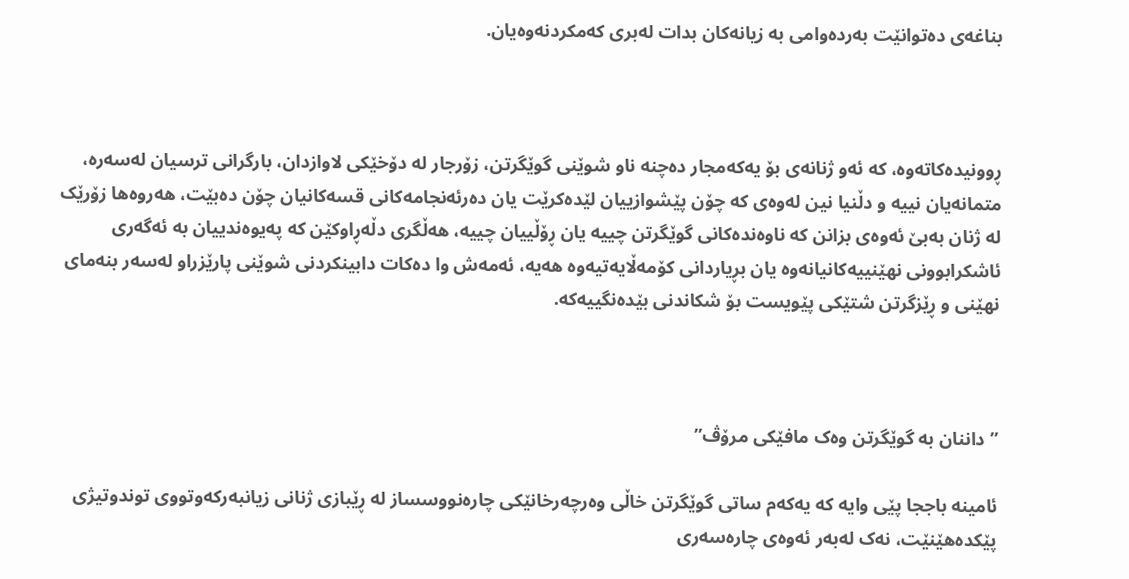بناغەی دەتوانێت بەردەوامی بە زیانەکان بدات لەبری کەمکردنەوەیان.



ڕوونیدەکاتەوە، کە ئەو ژنانەی بۆ یەکەمجار دەچنە ناو شوێنی گوێگرتن، زۆرجار لە دۆخێکی لاوازدان، بارگرانی ترسیان لەسەرە، متمانەیان نییە و دڵنیا نین لەوەی کە چۆن پێشوازییان لێدەکرێت یان دەرئەنجامەکانی قسەکانیان چۆن دەبێت، هەروەها زۆرێک لە ژنان بەبێ ئەوەی بزانن کە ناوەندەکانی گوێگرتن چییە یان ڕۆڵییان چییە، هەڵگری دڵەڕاوکێن کە پەیوەندییان بە ئەگەری ئاشکرابوونی نهێنییەکانیانەوە یان بڕیاردانی کۆمەڵایەتیەوە هەیە، ئەمەش وا دەکات دابینکردنی شوێنی پارێزراو لەسەر بنەمای نهێنی و ڕێزگرتن شتێکی پێویست بۆ شکاندنی بێدەنگییەکە.



”داننان بە گوێگرتن وەک مافێکی مرۆڤ”

ئامینە باججا پێی وایە کە یەکەم ساتی گوێگرتن خاڵی وەرچەرخانێکی چارەنووسساز لە ڕێبازی ژنانی زیانبەرکەوتووی توندوتیژی پێکدەهێنێت، نەک لەبەر ئەوەی چارەسەری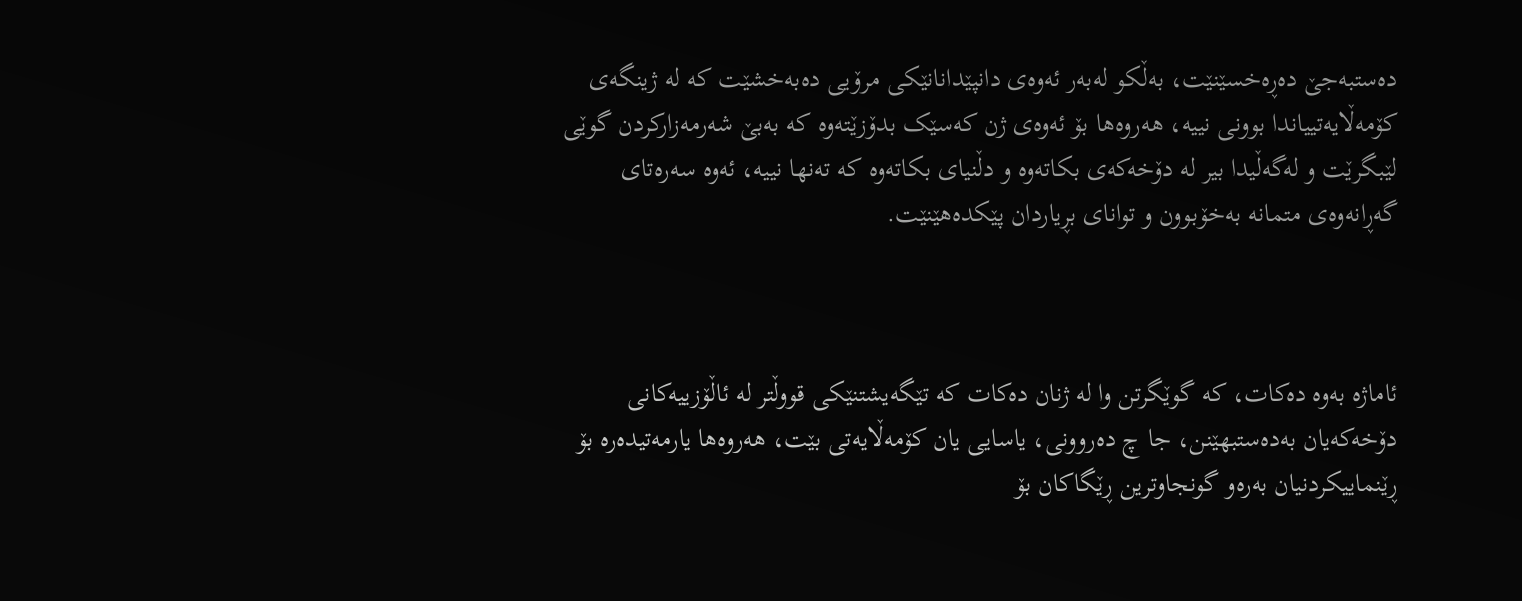دەستبەجێ دەڕەخسێنێت، بەڵکو لەبەر ئەوەی دانپێدانانێکی مرۆیی دەبەخشێت کە لە ژینگەی کۆمەڵایەتییاندا بوونی نییە، هەروەها بۆ ئەوەی ژن کەسێک بدۆزێتەوە کە بەبێ شەرمەزارکردن گوێی لێبگرێت و لەگەڵیدا بیر لە دۆخەکەی بکاتەوە و دڵنیای بکاتەوە کە تەنها نییە، ئەوە سەرەتای گەڕانەوەی متمانە بەخۆبوون و توانای بڕیاردان پێکدەهێنێت.



ئاماژە بەوە دەکات، کە گوێگرتن وا لە ژنان دەکات کە تێگەیشتنێکی قووڵتر لە ئاڵۆزییەکانی دۆخەکەیان بەدەستبهێنن، جا چ دەروونی، یاسایی یان کۆمەڵایەتی بێت، هەروەها یارمەتیدەرە بۆ ڕێنماییکردنیان بەرەو گونجاوترین ڕێگاکان بۆ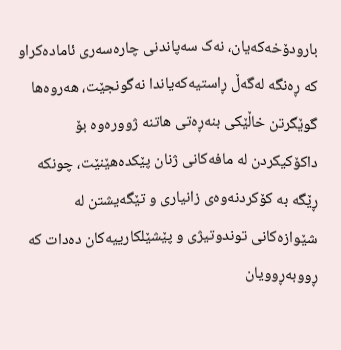بارودۆخەکەیان، نەک سەپاندنی چارەسەری ئامادەکراو کە ڕەنگە لەگەڵ ڕاستیەکەیاندا نەگونجێت، هەروەها گوێگرتن خاڵێکی بنەڕەتی هاتنە ژوورەوە بۆ داکۆکیکردن لە مافەکانی ژنان پێکدەهێنێت، چونکە ڕێگە بە کۆکردنەوەی زانیاری و تێگەیشتن لە شێوازەکانی توندوتیژی و پێشێلکارییەکان دەدات کە ڕووبەڕوویان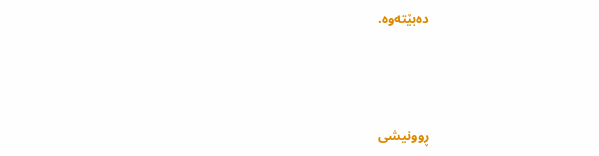دەبێتەوە.



ڕوونیشی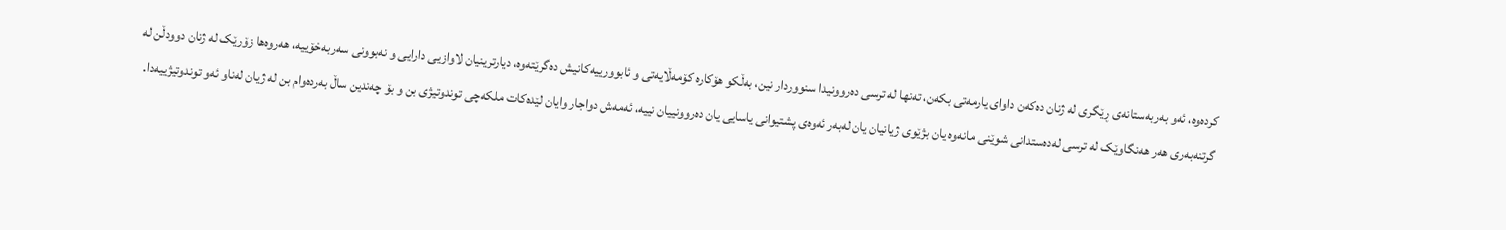کردەوە، ئەو بەربەستانەی ڕێگری لە ژنان دەکەن داوای یارمەتی بکەن، تەنها لە ترسی دەروونیدا سنووردار نین، بەڵکو هۆکارە کۆمەڵایەتی و ئابوورییەکانیش دەگرێتەوە، دیارترینیان لاوازیی دارایی و نەبوونی سەربەخۆییە، هەروەها زۆرێک لە ژنان دوودڵن لە گرتنەبەری هەر هەنگاوێک لە ترسی لەدەستدانی شوێنی مانەوە یان بژێوی ژیانیان یان لەبەر ئەوەی پشتیوانی یاسایی یان دەروونییان نییە، ئەمەش دواجار وایان لێدەکات ملکەچی توندوتیژی بن و بۆ چەندین ساڵ بەردەوام بن لە ژیان لەناو ئەو توندوتیژییەدا.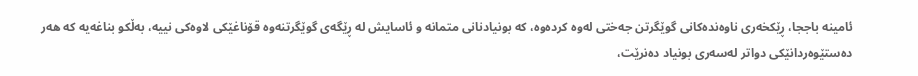ئامینە باججا، ڕێکخەری ناوەندەکانی گوێگرتن جەختی لەوە کردەوە، کە بونیادنانی متمانە و ئاسایش لە ڕێگەی گوێگرتنەوە قۆناغێکی لاوەکی نییە، بەڵکو بناغەیە کە هەر دەستێوەردانێکی دواتر لەسەری بونیاد دەنرێت،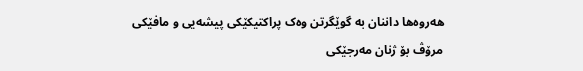هەروەها داننان بە گوێگرتن وەک پراکتیکێکی پیشەیی و مافێکی مرۆڤ بۆ ژنان مەرجێکی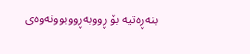بنەڕەتیە بۆ ڕووبەڕووبوونەوەی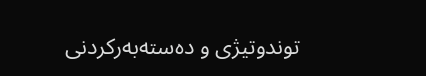توندوتیژی و دەستەبەرکردنی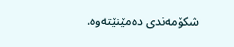شکۆمەندی دەمێنێتەوە.